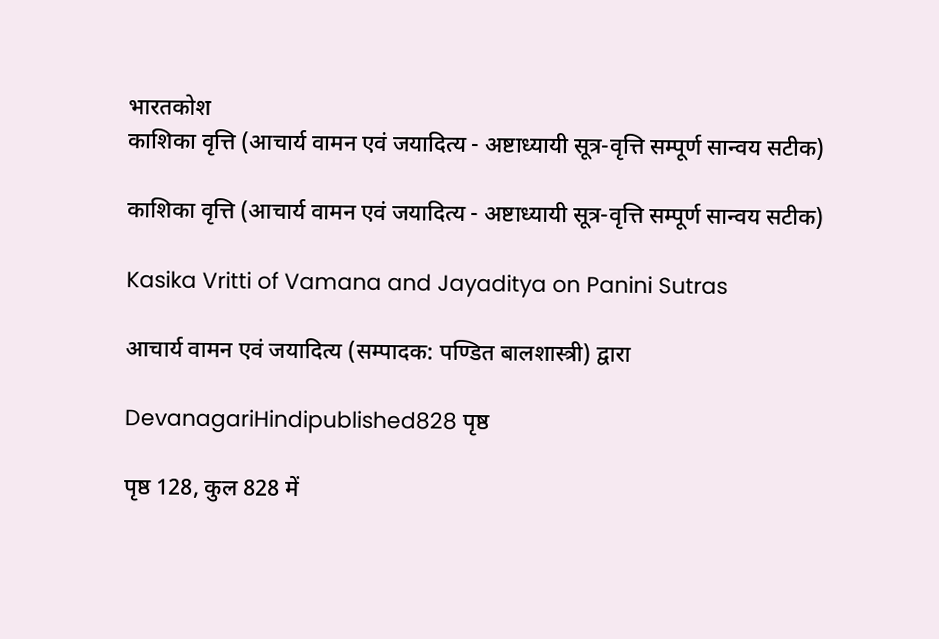भारतकोश
काशिका वृत्ति (आचार्य वामन एवं जयादित्य - अष्टाध्यायी सूत्र-वृत्ति सम्पूर्ण सान्वय सटीक)

काशिका वृत्ति (आचार्य वामन एवं जयादित्य - अष्टाध्यायी सूत्र-वृत्ति सम्पूर्ण सान्वय सटीक)

Kasika Vritti of Vamana and Jayaditya on Panini Sutras

आचार्य वामन एवं जयादित्य (सम्पादक: पण्डित बालशास्त्री) द्वारा

DevanagariHindipublished828 पृष्ठ

पृष्ठ 128, कुल 828 में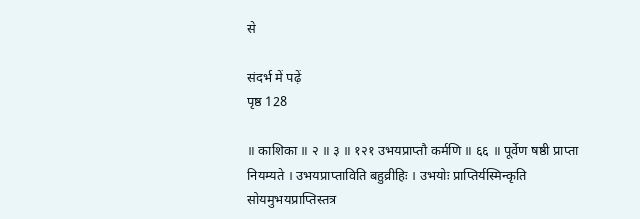से

संदर्भ में पढ़ें
पृष्ठ 128

॥ काशिका ॥ २ ॥ ३ ॥ १२१ उभयप्राप्तौ कर्मणि ॥ ६६ ॥ पूर्वेण षष्ठी प्राप्ता नियम्यते । उभयप्राप्ताविति बहुव्रीहिः । उभयोः प्राप्तिर्यस्मिन्कृति सोयमुभयप्राप्तिस्तत्र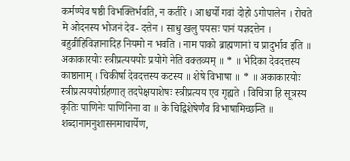कर्मण्येव षष्ठी विभक्तिर्भवति, न कर्तरि । आश्चर्यो गवां दोहो ऽगोपालेन । रोचते मे ओदनस्य भोजनं देव- दत्तेन । साधु खलु पयसः पानं यज्ञदत्तेन । बहुव्रीहिविज्ञानादिह नियमो न भवति । नाम पाको ब्राह्मणानां च प्रादुर्भाव इति ॥ अकाकारयोः स्त्रीप्रत्यययोः प्रयोगे नेति वक्तव्यम् ॥ * ॥ भेदिका देवदत्तस्य काष्ठानाम् । चिकीर्षा देवदत्तस्य कटस्य ॥ शेषे विभाषा ॥ * ॥ अकाकारयोः स्त्रीप्रत्यययोर्ग्रहणात् तदपेक्षयाशेषः स्त्रीप्रत्यय एव गृह्यते । विचित्रा हि सूत्रस्य कृतिः पाणिनेः पाणिनिना वा ॥ के चिद्विशेषेणैव विभाषामिच्छन्ति ॥ शब्दानामनुशासनमाचार्येण,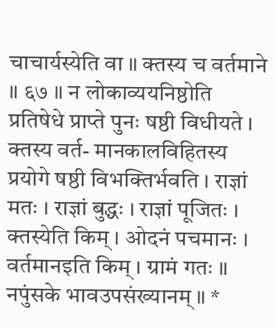चाचार्यस्येति वा ॥ क्तस्य च वर्तमाने ॥ ६७ ॥ न लोकाव्ययनिष्ठोति प्रतिषेधे प्राप्ते पुनः षष्ठी विधीयते । क्तस्य वर्त- मानकालविहितस्य प्रयोगे षष्ठी विभक्तिर्भवति । राज्ञां मतः । राज्ञां बुद्धः । राज्ञां पूजितः । क्तस्येति किम् । ओदनं पचमानः । वर्तमानइति किम् । ग्रामं गतः ॥ नपुंसके भावउपसंख्यानम् ॥ *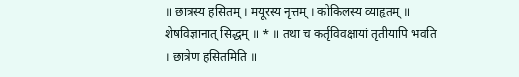॥ छात्रस्य हसितम् । मयूरस्य नृत्तम् । कोकिलस्य व्याहृतम् ॥ शेषविज्ञानात् सिद्धम् ॥ * ॥ तथा च कर्तृविवक्षायां तृतीयापि भवति । छात्रेण हसितमिति ॥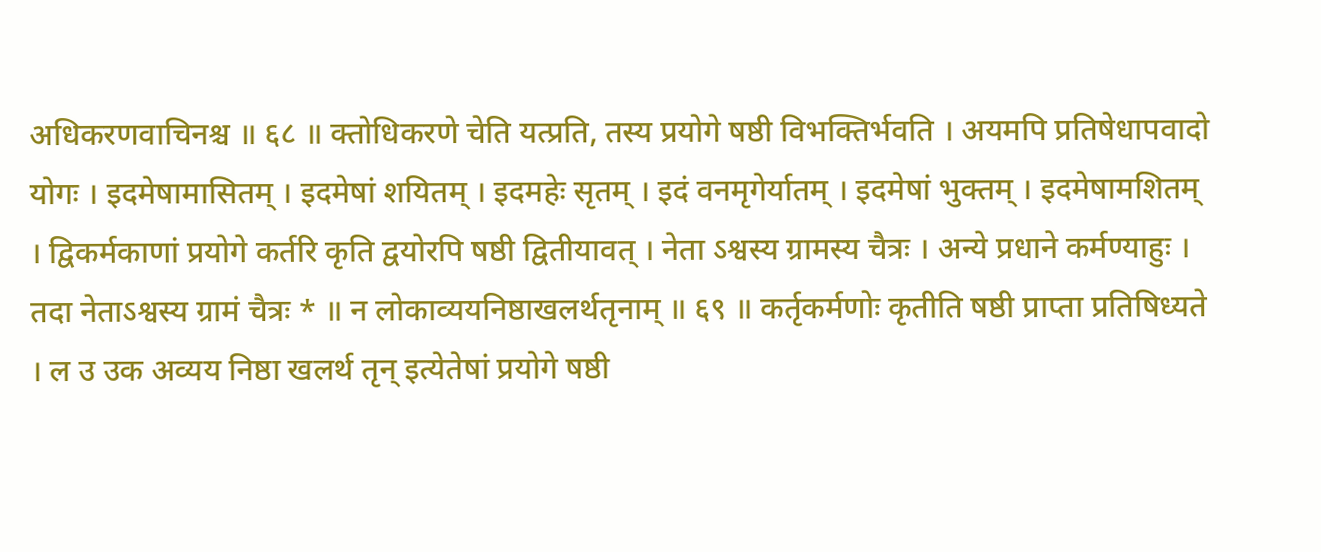अधिकरणवाचिनश्च ॥ ६८ ॥ क्तोधिकरणे चेति यत्प्रति, तस्य प्रयोगे षष्ठी विभक्तिर्भवति । अयमपि प्रतिषेधापवादो योगः । इदमेषामासितम् । इदमेषां शयितम् । इदमहेः सृतम् । इदं वनमृगेर्यातम् । इदमेषां भुक्तम् । इदमेषामशितम् । द्विकर्मकाणां प्रयोगे कर्तरि कृति द्वयोरपि षष्ठी द्वितीयावत् । नेता ऽश्वस्य ग्रामस्य चैत्रः । अन्ये प्रधाने कर्मण्याहुः । तदा नेताऽश्वस्य ग्रामं चैत्रः * ॥ न लोकाव्ययनिष्ठाखलर्थतृनाम् ॥ ६९ ॥ कर्तृकर्मणोः कृतीति षष्ठी प्राप्ता प्रतिषिध्यते । ल उ उक अव्यय निष्ठा खलर्थ तृन् इत्येतेषां प्रयोगे षष्ठी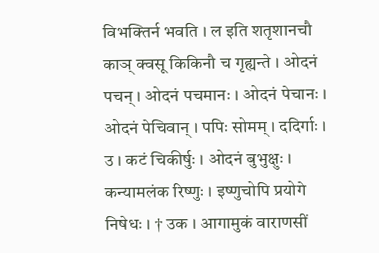विभक्तिर्न भवति । ल इति शतृशानचौ काञ् क्वसू किकिनौ च गृह्यन्ते । ओदनं पचन् । ओदनं पचमानः । ओदनं पेचानः । ओदनं पेचिवान् । पपिः सोमम् । ददिर्गाः । उ । कटं चिकीर्षुः । ओदनं बुभुक्षुः । कन्यामलंक रिष्णुः । इष्णुचोपि प्रयोगे निषेधः । † उक । आगामुकं वाराणसीं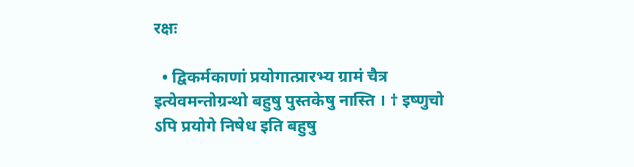रक्षः

  • द्विकर्मकाणां प्रयोगात्प्रारभ्य ग्रामं चैत्र इत्येवमन्तोग्रन्थो बहुषु पुस्तकेषु नास्ति । † इष्णुचो ऽपि प्रयोगे निषेध इति बहुषु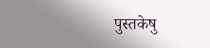पुस्तकेषु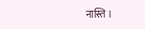नास्ति ।